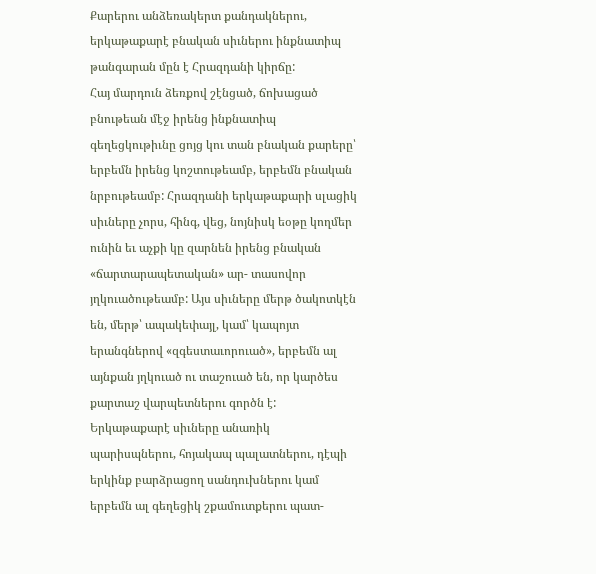Քարերու անձեռակերտ քանդակներու, երկաթաքարէ բնական սիւներու ինքնատիպ թանգարան մըն է Հրազդանի կիրճը:
Հայ մարդուն ձեռքով շէնցած, ճոխացած բնութեան մէջ իրենց ինքնատիպ գեղեցկութիւնը ցոյց կու տան բնական քարերը՝ երբեմն իրենց կոշտութեամբ, երբեմն բնական նրբութեամբ: Հրազդանի երկաթաքարի սլացիկ սիւները չորս, հինգ, վեց, նոյնիսկ եօթը կողմեր ունին եւ աչքի կը զարնեն իրենց բնական «ճարտարապետական» ար- տասովոր յղկուածութեամբ: Այս սիւները մերթ ծակոտկէն են, մերթ՝ ապակեփայլ, կամ՝ կապոյտ երանգներով «զգեստաւորուած», երբեմն ալ այնքան յղկուած ու տաշուած են, որ կարծես քարտաշ վարպետներու գործն է: Երկաթաքարէ սիւները անառիկ պարիսպներու, հոյակապ պալատներու, դէպի երկինք բարձրացող սանդուխներու կամ երբեմն ալ գեղեցիկ շքամուտքերու պատ-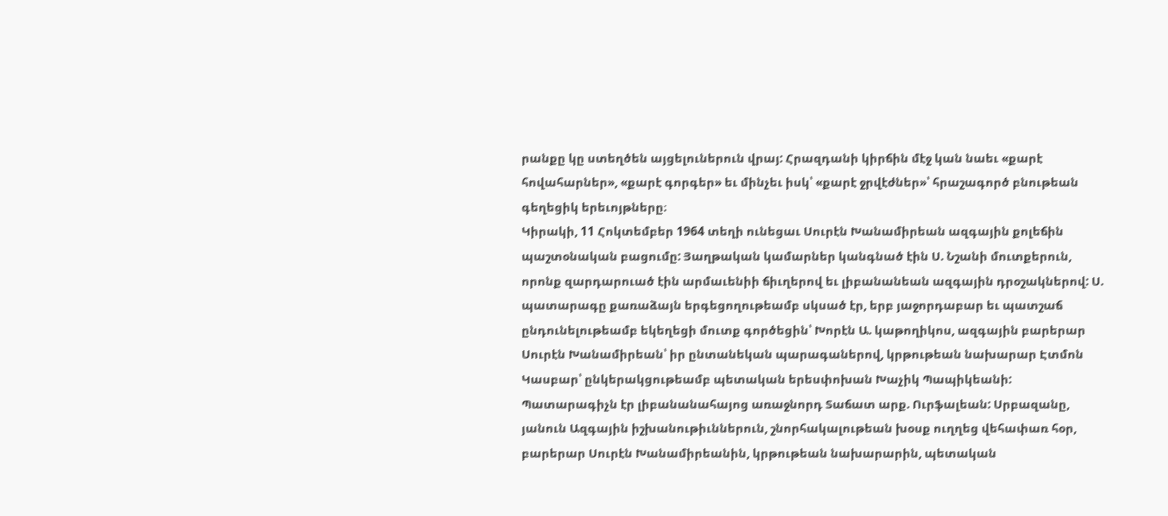րանքը կը ստեղծեն այցելուներուն վրայ: Հրազդանի կիրճին մէջ կան նաեւ «քարէ հովահարներ», «քարէ գորգեր» եւ մինչեւ իսկ՝ «քարէ ջրվէժներ»՝ հրաշագործ բնութեան գեղեցիկ երեւոյթները։
Կիրակի, 11 Հոկտեմբեր 1964 տեղի ունեցաւ Սուրէն Խանամիրեան ազգային քոլեճին պաշտօնական բացումը: Յաղթական կամարներ կանգնած էին Ս. Նշանի մուտքերուն, որոնք զարդարուած էին արմաւենիի ճիւղերով եւ լիբանանեան ազգային դրօշակներով: Ս. պատարագը քառաձայն երգեցողութեամբ սկսած էր, երբ յաջորդաբար եւ պատշաճ ընդունելութեամբ եկեղեցի մուտք գործեցին՝ Խորէն Ա. կաթողիկոս, ազգային բարերար Սուրէն Խանամիրեան՝ իր ընտանեկան պարագաներով, կրթութեան նախարար Էտմոն Կասբար՝ ընկերակցութեամբ պետական երեսփոխան Խաչիկ Պապիկեանի: Պատարագիչն էր լիբանանահայոց առաջնորդ Տաճատ արք. Ուրֆալեան: Սրբազանը, յանուն Ազգային իշխանութիւններուն, շնորհակալութեան խօսք ուղղեց վեհափառ հօր, բարերար Սուրէն Խանամիրեանին, կրթութեան նախարարին, պետական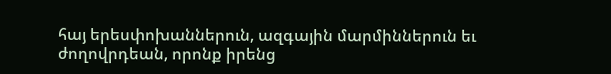հայ երեսփոխաններուն, ազգային մարմիններուն եւ ժողովրդեան, որոնք իրենց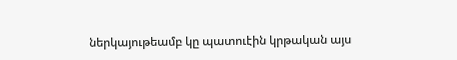ներկայութեամբ կը պատուէին կրթական այս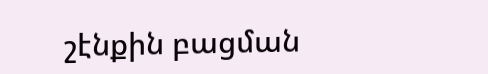շէնքին բացման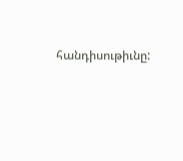հանդիսութիւնը: